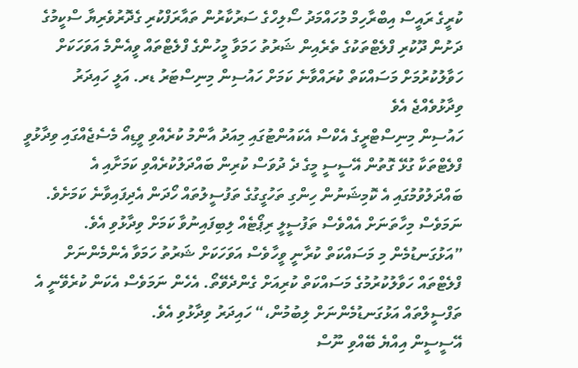ކުރީގެ ރައީސް އިބްރާހިމް މުހައްމަދު ސޯލިހްގެ ސަރުކާރުން ތައާރަފްކުރި ގެދޮރުވެރިޔާ ސްކީމުގެ ދަށުން ދޫކުރި ފްލެޓްތަކުގެ ތެރެއިން ޝަރުތު ހަމަވާ މީހުންގެ ފްލެޓްތައް ވީއެންމެ އަވަހަކަށް ހަވާލުކުރުމަށް މަސައްކަތް ކުރައްވާނެ ކަމަށް ހައުސިން މިނިސްޓަރު ޑރ. އަލީ ހައިދަރު ވިދާޅުވެއްޖެ އެވެ
ހައުސިން މިނިސްޓްރީގެ އެކްސް އެކައުންޓުގައި މިއަދު އާންމު ކުރެއްވި ވީޑިއޯ މެސެޖެއްގައި ވިދާޅުވީ ފްލެޓްތަކާ ގުޅޭ ގޮތުން އޭސީސީ މީގެ ދެ ދުވަސް ކުރިން ބައްދަލުކުރެއްވި ކަމަށާއި އެ ބައްދަލުވުމުގައި އެ ކޮމިޝަނުން ހިންގި ތަހުގީގުގެ ތަފުސީލުތައް ހޯދަން އެދިފައިވާނެ ކަމަށެވެ.
ނަމަވެސް މިހާތަނަށް އެއްވެސް ތަފުސީލީ ރިޕޯޓެއް ލިބިފައިނުވާ ކަމަށް ވިދާޅުވި އެވެ.
”އަޅުގަނޑުމެން މި މަސައްކަތް ކުރާނީ ވީހާވެސް އަވަހަކަށް ޝަރުތު ހަމަވާ އެންމެންނަށް ފްލެޓްތައް ހަވާލުކުރުމުގެ މަސައްކަތް ކުރިއަށް ގެންދެވޭތޯ. އެހެން ނަމަވެސް އެކަން ކުރެވޭނީ އެ ތަފްސީލްތައް އަޅުގަނޑުމެންނަށް ލިބުމުން،“ ހައިދަރު ވިދާޅުވި އެވެ.
އޭސީސީން އިއްޔެ ބޭއްވި ނޫސް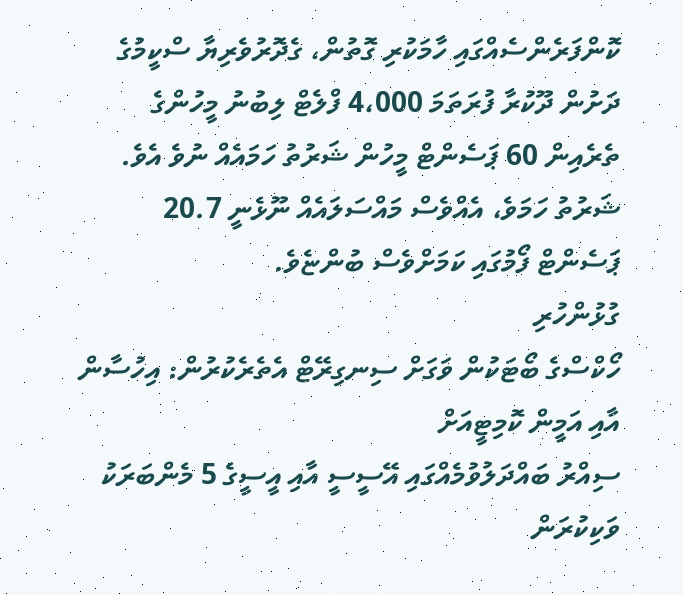ކޮންފަރެންސެއްގައި ހާމަކުރި ގޮތުން، ގެދޮރުވެރިޔާ ސްކީމުގެ ދަށުން ދޫކުރާ ފުރަތަމަ 4،000 ފްލެޓް ލިބުނު މީހުންގެ ތެރެއިން 60 ޕަސެންޓް މީހުން ޝަރުތު ހަމައެއް ނުވެ އެވެ. ޝަރުތު ހަމަވެ، އެއްވެސް މައްސަލައެއް ނޫޅެނީ 20.7 ޕަސެންޓް ފޯމުގައި ކަމަށްވެސް ބުންޏެވެ.
ގުޅުންހުރި
ހޯކްސްގެ ބޯޓަކުން ވަގަށް ސިނގިރޭޓް އެތެރެކުރުން: އިހުސާން އާއި އަމީން ކޮމިޓީއަށް
ސިއްރު ބައްދަލުވުމެއްގައި އޭސީސީ އާއި އީސީގެ 5 މެންބަރަކު ވަކިކުރަން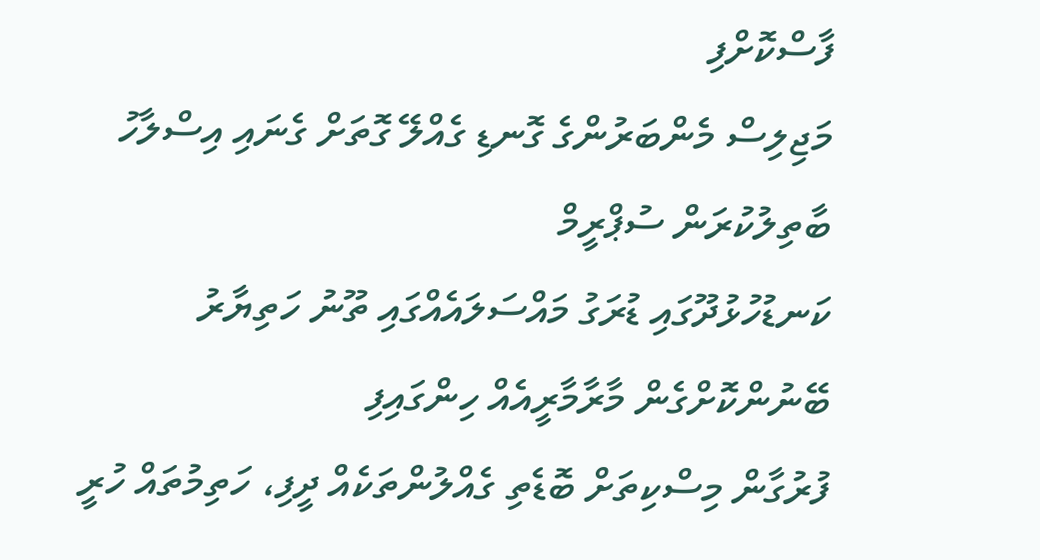ފާސްކޮށްފި
މަޖިލިސް މެންބަރުންގެ ގޮނޑި ގެއްލޭ ގޮތަށް ގެނައި އިސްލާހު ބާތިލުކުރަން ސުޕްރީމް
ކަނޑުހުޅުދޫގައި ޑުރަގު މައްސަލައެއްގައި ތޫނު ހަތިޔާރު ބޭނުންކޮށްގެން މާރާމާރީއެއް ހިންގައިފި
ފުރުގާން މިސްކިތަށް ބޮޑެތި ގެއްލުންތަކެއް ދީފި، ހަތިމުތައް ހުރީ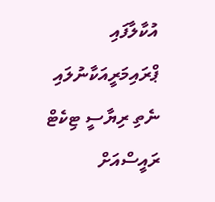އުކާލާފައި
ޕްރައިމަރީއަކާނުލައި ނެތި ރިޔާސީ ޓިކެޓް ރައީސްއަށް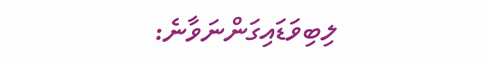ލިބިވަޑައިގަންނަވާނެ: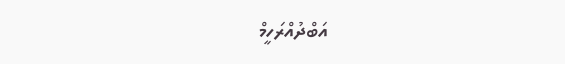އަބްދުއްރަހީމް